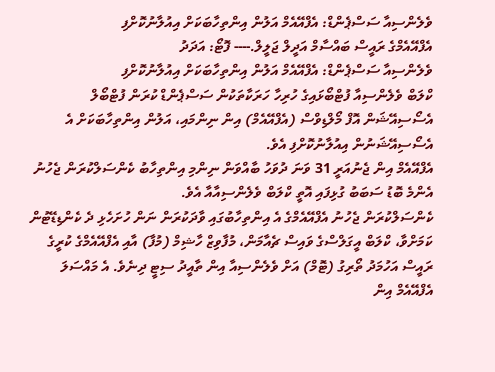ވެލެންސިއާ ސަސްޕެންޑް: އެފްއޭއެމް އަލުން އިންތިހާބަކަށް އިއުލާނުކޮށްފި
އެފްއޭއެމްގެ ރައީސް ބައްސާމް އަދީލް ޖަލީލް.---- ފޮޓޯ: އަދަދު
ވެލެންސިއާ ސަސްޕެންޑް: އެފްއޭއެމް އަލުން އިންތިހާބަކަށް އިއުލާނުކޮށްފި
ކްލަބް ވެލެންސިއާ ފުޓްބޯޅައިގެ ހުރިހާ ހަރަކާތަކުން ސަސްޕެންޑް ކުރަން ފުޓްބޯލް އެސޯސިއޭޝަން އޮފް މޯލްޑިވްސް (އެފްއޭއެމް) އިން ނިންމައި، އަލުން އިންތިހާބަކަށް އެ އެސޯސިއޭޝަނުން އިއުލާނުކޮށްފި އެވެ.
އެފްއޭއެމް އިން ޖެނުއަރީ 31 ވަނަ ދުވަހު ބާއްވަން ނިންމި އިންތިހާބު ކެންސަލްކުރަން ޖެހުނު އެންމެ ބޮޑު ސަބަބު ގުޅިފައި އޮތީ ކްލަބް ވެލެންސިއާއާ އެވެ.
ކެންސަލްކުރަން ޖެހުނު އެފްއޭއެމްގެ އެ އިންތިހާބުގައި ވާދަކުރަން ނަން ހުށަހެޅި ދެ ކެންޑިޑޭޓުން ކަމަށްވާ، ކްލަބް އީގަލްސްގެ ވައިސް ޗެއާމަން، މުފާވިޒް ހާޝިމް (މުފާ) އާއި އެފްއޭއެމްގެ ކުރީގެ ރައީސް އަހުމަދު ތޯރިގު (ޓޮމް) އަށް ވެލެންސިއާ އިން ތާއީދު ސިޓީ ދިނެވެ. އެ މައްސަލަ އެފްއޭއެމް އިން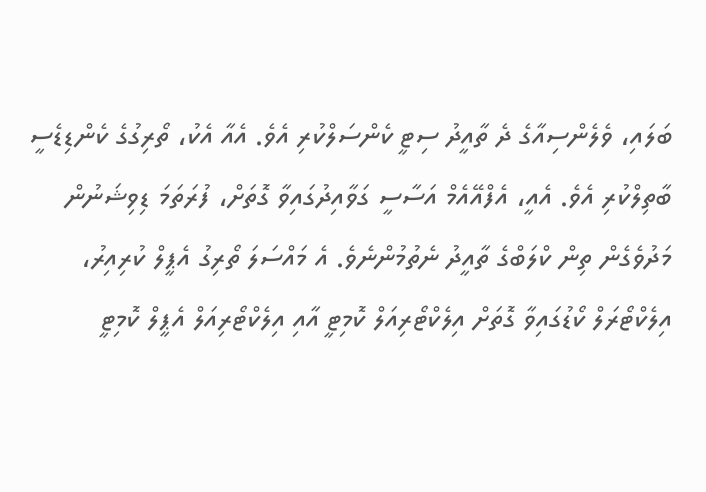ބަލައި، ވެލެންސިއާގެ ދެ ތާއީދު ސިޓީ ކެންސަލްކުރި އެވެ. އެއާ އެކު، ތޯރިގުގެ ކެންޑިޑެސީ ބާތިލްކުރި އެވެ. އެއީ، އެފްއޭއެމް އަސާސީ ގަވާއިދުގައިވާ ގޮތަށް، ފުރަތަމަ ޑިވިޝަނުން މަދުވެގެން ތިން ކްލަބްގެ ތާއީދު ނެތުމުންނެވެ. އެ މައްސަލަ ތޯރިގު އެޕީލް ކުރިއިރު، އިލެކްޓޯރަލް ކޯޑުގައިވާ ގޮތަށް އިލެކްޓޯރިއަލް ކޮމިޓީ އާއި އިލެކްޓޯރިއަލް އެޕީލް ކޮމިޓީ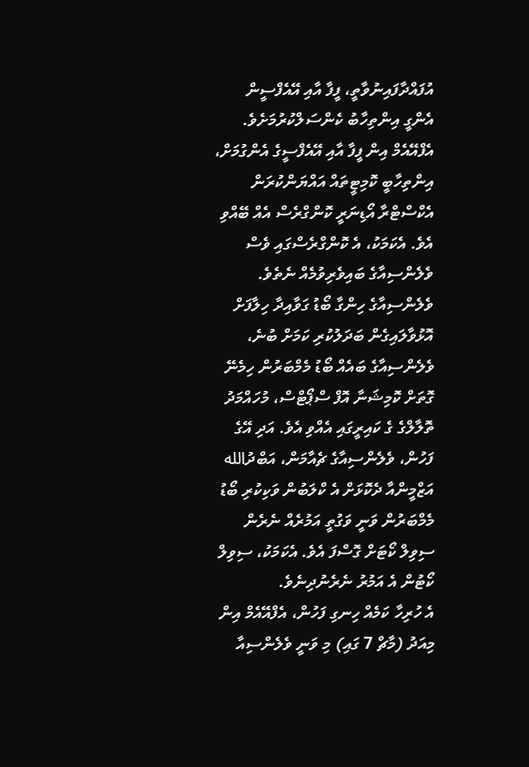އުފައްދާފައިނުވާތީ، ފީފާ އާއި އޭއެފްސީން އެންގީ އިންތިހާބު ކެންސަލްކުރުމަށެވެ.
އެފްއޭއެމް އިން ފީފާ އާއި އޭއެފްސީގެ އެންގުމަށް، އިންތިހާބީ ކޮމިޓީތައް އައްޔަންކުރަން އެކްސްޓްރާ އޯޑިނަރީ ކޮންގްރެސް އެއް ބޭއްވި އެވެ. އެކަމަކު، އެ ކޮންގްރެސްގައި ވެސް ވެލެންސިއާގެ ބައިވެރިވުމެއް ނެތެވެ.
ވެލެންސިއާގެ ހިންގާ ބޯޑު ގަވާއިދާ ހިލާފަށް އޮޅުވާލައިގެން ބަދަލުކުރި ކަމަށް ބުނެ، ވެލެންސިއާގެ ބައެއް ބޯޑު މެމްބަރުން ހިމެނޭ ގޮތަށް ކޮމިޝަނާ އޮފް ސްޕޯޓްސް، މުހައްމަދު ތޮލާލްގެ ގެ ކައިރީގައި އެއްވި އެވެ. އަދި އޭގެ ފަހުން، ވެލެންސިއާގެ ޗެއާމަން، އަބްދުالله އަޒްމީންއާ ދެކޮޅަށް އެ ކްލަބުން ވަކިކުރި ބޯޑު މެމްބަރުން ވަނީ ވަގުތީ އަމުރެއް ނެރެން ސިވިލް ކޯޓަށް ގޮސްފަ އެވެ. އެކަމަކު، ސިވިލް ކޯޓުން އެ އަމުރު ނެރެނުދިނެވެ.
އެ ހުރިހާ ކަމެއް ހިނގި ފަހުން، އެފްއޭއެމް އިން މިއަދު (މާޗް 7 ގައި) މި ވަނީ ވެލެންސިއާ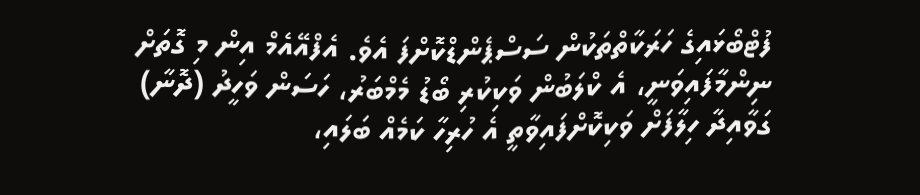ފުޓްބޯޅައިގެ ހަރަކާތްތަކުން ސަސްޕެންޑްކޮށްފަ އެވެ. އެފްއޭއެމް އިން މި ގޮތަށް ނިންމާފައިވަނީ، އެ ކްލަބުން ވަކިކުރި ބޯޑު މެމްބަރު، ހަސަން ވަހީދު (ދޮނާ) ގަވާއިދާ ހިލާފަށް ވަކިކޮށްފައިވާތީ އެ ހުރިހާ ކަމެއް ބަލައި،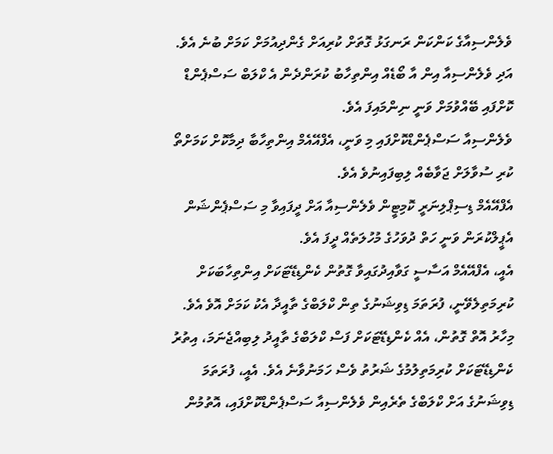ވެލެންސިއާގެ ކަންކަން ރަނގަޅު ގޮތަށް ކުރިއަށް ގެންދިއުމަށް ކަމަށް ބުނެ އެވެ. އަދި ވެލެންސިއާ އިން އާ ބޯޑެއް އިންތިހާބު ކުރަންދެން އެ ކްލަބް ސަސްޕެންޑް ކޮށްފައި ބޭއްވުމަށް ވަނީ ނިންމައިފަ އެވެ.
ވެލެންސިއާ ސަސްޕެންޑްކޮށްފައި މި ވަނީ، އެފްއޭއެމް އިންތިހާބާ ދިމާކޮށް ކަމަށްތޯ ކުރި ސުވާލަށް ޖަވާބެއް ލިބިފައިނުވެ އެވެ.
އެފްއޭއެމް ޑިސިޕްލިނަރީ ކޮމިޓީން ވެލެންސިއާ އަށް ދީފައިވާ މި ސަސްޕެންޝަން އެޕީލްކުރަން ވަނީ ހަތް ދުވަހުގެ މުހުލަތެއް ދީފަ އެވެ.
އެއީ، އެފްއޭއެމް އަސާސީ ގަވާއިދުގައިވާ ގޮތުން ކެންޑިޑޭޓަކަށް އިންތިހާބަކަށް ކުރިމަތިލެވޭނީ، ފުރަތަމަ ޑިވިޝަނުގެ ތިން ކްލަބްގެ ތާއީދާ އެކު ކަމަށް އޮވެ އެވެ. މިހާރު އޮތް ގޮތުން، އެއް ކެންޑިޑޭޓަކަށް ފަސް ކްލަބްގެ ތާއީދު ލިބިއްޖެނަމަ، އިތުރު ކެންޑިޑޭޓަކަށް ކުރިމަތިލުމުގެ ޝަރުތު ވެސް ހަމަނުވާނެ އެވެ. އެއީ، ފުރަތަމަ ޑިވިޝަނުގެ އަށް ކްލަބްގެ ތެރެއިން ވެލެންސިއާ ސަސްޕެންޑްކޮށްފައި، އޮތުމުން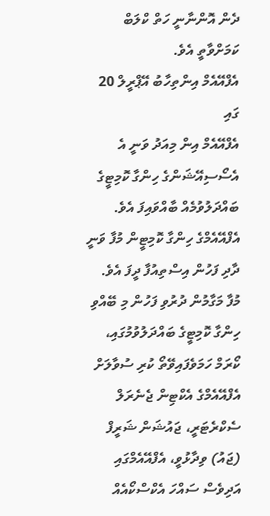ދެން އޮންނާނީ ހަތް ކްލަބް ކަމަށްވާތީ އެވެ.
އެފްއޭއެމް އިންތިހާބު އޭޕްރީލް 20 ގައި
އެފްއޭއެމް އިން މިއަދު ވަނީ އެ އެސޯސިއޭޝަންގެ ހިންގާ ކޮމިޓީގެ ބައްދަލުވުމެއް ބާއްވައިފަ އެވެ. އެފްއޭއެމްގެ ހިންގާ ކޮމިޓީން މުފާ ވަނީ ދާދި ފަހުން އިސްތިއުފާ ދީފަ އެވެ.
މުފާ މަގާމުން ދުރުވި ފަހުން މި ބޭއްވި ހިންގާ ކޮމިޓީގެ ބައްދަލުވުމުގައި، ކޯރަމް ހަމަވެފައިވޭތޯ ކުރި ސުވާލަށް އެފްއޭއެމްގެ އެކްޓިން ޖެނެރަލް ސެކްރެޓަރީ، ޖައުޝަން ޝަރީފް (ޖައު) ވިދާޅުވީ، އެފްއޭއެމްގައި އަދިވެސް ސައްހަ އެކްސްކޯއެއް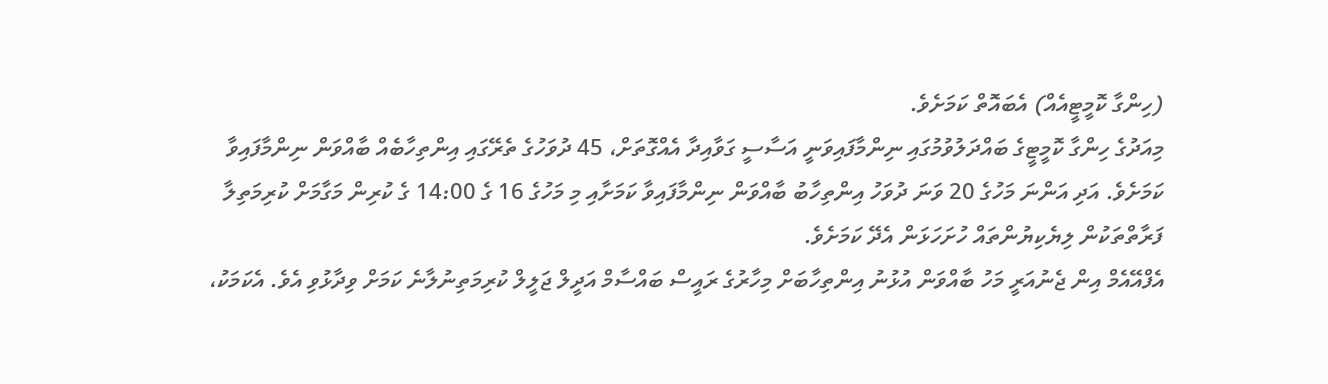(ހިންގާ ކޮމީޓީއެއް) އެބައޮތް ކަމަށެވެ.
މިއަދުގެ ހިންގާ ކޮމީޓީގެ ބައްދަލުވުމުގައި ނިންމާފައިވަނީ އަސާސީ ގަވާއިދާ އެއްގޮތަށް، 45 ދުވަހުގެ ތެރޭގައި އިންތިހާބެއް ބާއްވަން ނިންމާފައިވާ ކަމަށެވެ. އަދި އަންނަ މަހުގެ 20 ވަނަ ދުވަހު އިންތިހާބު ބާއްވަން ނިންމާފައިވާ ކަމަށާއި މި މަހުގެ 16 ގެ 14:00 ގެ ކުރިން މަގާމަށް ކުރިމަތިލާ ފަރާތްތަކުން ލިޔެކިޔުންތައް ހުށަހަޅަން އެދޭ ކަމަށެވެ.
އެފްއޭއެމް އިން ޖެނުއަރީ މަހު ބާއްވަން އުޅުނު އިންތިހާބަށް މިހާރުގެ ރައީސް ބައްސާމް އަދީލް ޖަލީލް ކުރިމަތިނުލާނެ ކަމަށް ވިދާޅުވި އެވެ. އެކަމަކު،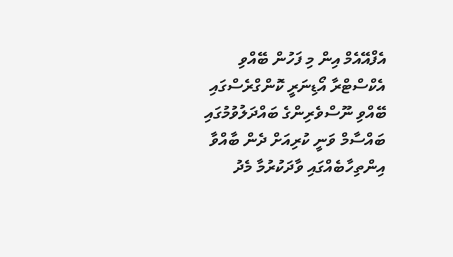އެފްއޭއެމް އިން މި ފަހުން ބޭއްވި އެކްސްޓްރާ އޯޑިނަރީ ކޮންގްރެސްގައި ބޭއްވި ނޫސްވެރިންގެ ބައްދަލުވުމުގައި ބައްސާމް ވަނީ ކުރިއަށް ދެން ބާއްވާ އިންތިހާބެއްގައި ވާދަކުރުމާ މެދު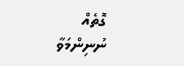ގޮތެއް ނުނިންމަވާ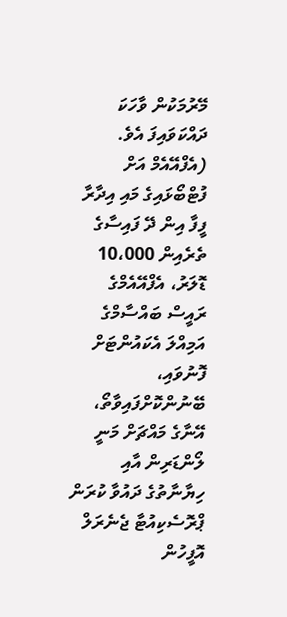މޭރުމަކުން ވާހަކަ ދައްކަވައިފަ އެވެ.
(އެފްއޭއެމް އަށް ފުޓްބޯޅައިގެ މައި އިދާރާ ފީފާ އިން ދޭ ފައިސާގެ ތެރެއިން 10،000 ޑޮލަރު، އެފްއޭއެމްގެ ރައީސް ބައްސާމްގެ އަމިއްލަ އެކައުންޓަށް ފޮނުވައި، ބޭނުންކޮށްފައިވާތޯ، އޭނާގެ މައްޗަށް މަނީ ލޯންޑަރިން އާއި ހިޔާނާތުގެ ދައުވާ ކުރަން ޕްރޮސެކިއުޓާ ޖެނެރަލް އޮފީހުން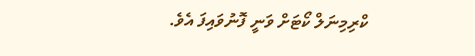ކްރިމިނަލް ކޯޓަށް ވަނީ ފޮނުވައިފަ އެވެ.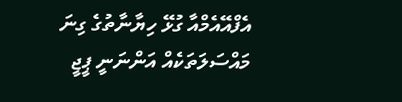އެފްއޭއެމްއާ ގުޅޭ ހިޔާނާތުގެ ގިނަ މައްސަލަތަކެއް އަންނަނީ ޕީޖީ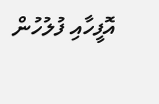އޮފީހާއި ފުލުހުން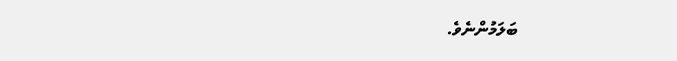ބަލަމުންނެވެ.